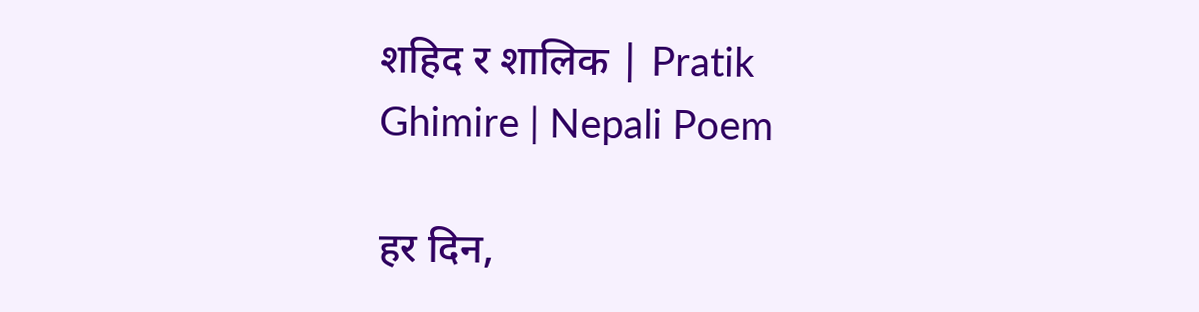शहिद र शालिक | Pratik Ghimire | Nepali Poem

हर दिन,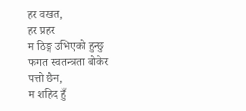हर वखत,
हर प्रहर
म ठिङ्ग उभिएको हुन्छु
फगत स्वतन्त्रता बोकेर
पत्तो छैन,
म शहिद हुँ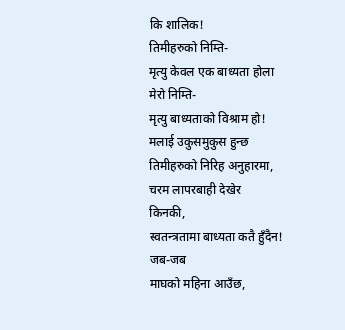कि शालिक!
तिमीहरुको निम्ति-
मृत्यु केवल एक बाध्यता होला
मेरो निम्ति-
मृत्यु बाध्यताको विश्राम हो!
मलाई उकुसमुकुस हुन्छ
तिमीहरुको निरिह अनुहारमा,
चरम लापरबाही देखेर
किनकी,
स्वतन्त्रतामा बाध्यता कतै हुँदैन!
जब-जब
माघको महिना आउँछ,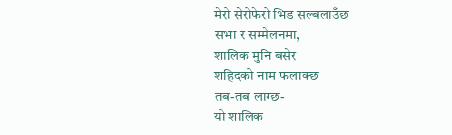मेरो सेरोफेरो भिड सल्बलाउँछ
सभा र सम्मेलनमा,
शालिक मुनि बसेर
शहिदको नाम फलाक्छ
तब-तब लाग्छ-
यो शालिक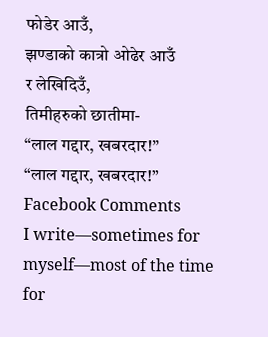फोडेर आउँ,
झण्डाको कात्रो ओढेर आउँ
र लेखिदिउँ,
तिमीहरुको छातीमा-
“लाल गद्दार, खबरदार!”
“लाल गद्दार, खबरदार!”
Facebook Comments
I write—sometimes for myself—most of the time for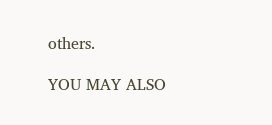others.

YOU MAY ALSO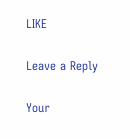LIKE

Leave a Reply

Your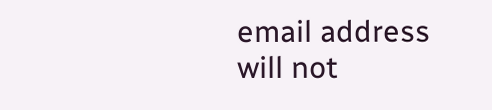email address will not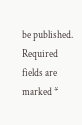be published. Required fields are marked *